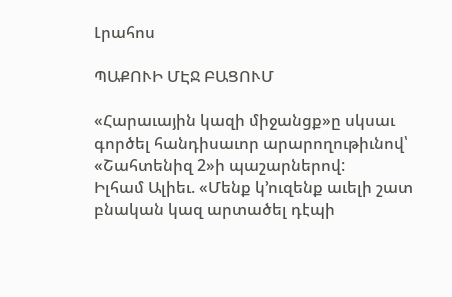Լրահոս

ՊԱՔՈՒԻ ՄԷՋ ԲԱՑՈՒՄ

«Հարաւային կազի միջանցք»ը սկսաւ գործել հանդիսաւոր արարողութիւնով՝ «Շահտենիզ 2»ի պաշարներով:
Իլհամ Ալիեւ. «Մենք կ՚ուզենք աւելի շատ բնական կազ արտածել դէպի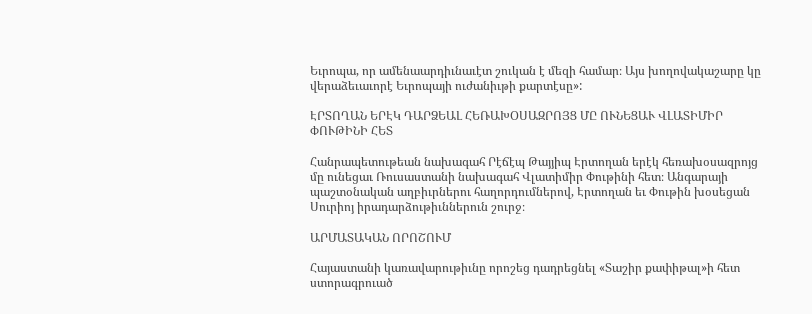Եւրոպա, որ ամենաարդիւնաւէտ շուկան է մեզի համար։ Այս խողովակաշարը կը վերաձեւաւորէ Եւրոպայի ուժանիւթի քարտէսը»:

ԷՐՏՈՂԱՆ ԵՐԷԿ ԴԱՐՁԵԱԼ ՀԵՌԱԽՕՍԱԶՐՈՅՑ ՄԸ ՈՒՆԵՑԱՒ ՎԼԱՏԻՄԻՐ ՓՈՒԹԻՆԻ ՀԵՏ

Հանրապետութեան նախագահ Րէճէպ Թայյիպ Էրտողան երէկ հեռախօսազրոյց մը ունեցաւ Ռուսաստանի նախագահ Վլատիմիր Փութինի հետ։ Անգարայի պաշտօնական աղբիւրներու հաղորդումներով, Էրտողան եւ Փութին խօսեցան Սուրիոյ իրադարձութիւններուն շուրջ։

ԱՐՄԱՏԱԿԱՆ ՈՐՈՇՈՒՄ

Հայաստանի կառավարութիւնը որոշեց դադրեցնել «Տաշիր քափիթալ»ի հետ ստորագրուած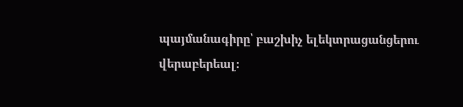պայմանագիրը՝ բաշխիչ ելեկտրացանցերու վերաբերեալ։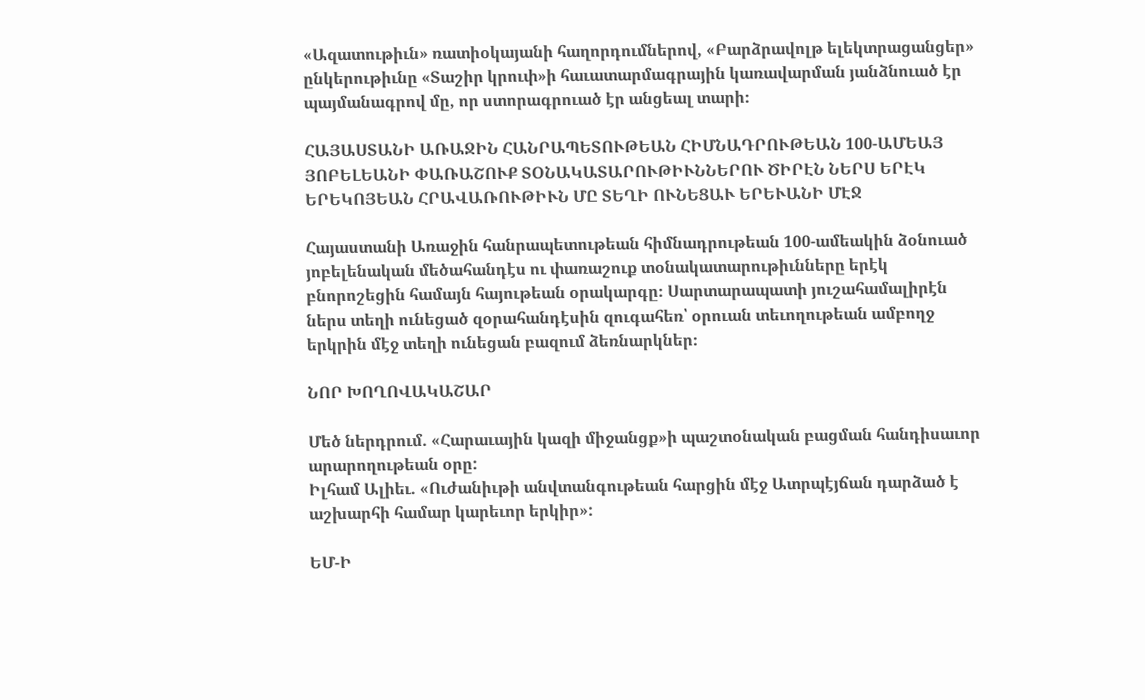«Ազատութիւն» ռատիօկայանի հաղորդումներով, «Բարձրավոլթ ելեկտրացանցեր» ընկերութիւնը «Տաշիր կրուփ»ի հաւատարմագրային կառավարման յանձնուած էր պայմանագրով մը, որ ստորագրուած էր անցեալ տարի։

ՀԱՅԱՍՏԱՆԻ ԱՌԱՋԻՆ ՀԱՆՐԱՊԵՏՈՒԹԵԱՆ ՀԻՄՆԱԴՐՈՒԹԵԱՆ 100-ԱՄԵԱՅ ՅՈԲԵԼԵԱՆԻ ՓԱՌԱՇՈՒՔ ՏՕՆԱԿԱՏԱՐՈՒԹԻՒՆՆԵՐՈՒ ԾԻՐԷՆ ՆԵՐՍ ԵՐԷԿ ԵՐԵԿՈՅԵԱՆ ՀՐԱՎԱՌՈՒԹԻՒՆ ՄԸ ՏԵՂԻ ՈՒՆԵՑԱՒ ԵՐԵՒԱՆԻ ՄԷՋ

Հայաստանի Առաջին հանրապետութեան հիմնադրութեան 100-ամեակին ձօնուած յոբելենական մեծահանդէս ու փառաշուք տօնակատարութիւնները երէկ բնորոշեցին համայն հայութեան օրակարգը։ Սարտարապատի յուշահամալիրէն ներս տեղի ունեցած զօրահանդէսին զուգահեռ՝ օրուան տեւողութեան ամբողջ երկրին մէջ տեղի ունեցան բազում ձեռնարկներ։

ՆՈՐ ԽՈՂՈՎԱԿԱՇԱՐ

Մեծ ներդրում. «Հարաւային կազի միջանցք»ի պաշտօնական բացման հանդիսաւոր արարողութեան օրը:
Իլհամ Ալիեւ. «Ուժանիւթի անվտանգութեան հարցին մէջ Ատրպէյճան դարձած է աշխարհի համար կարեւոր երկիր»:

ԵՄ-Ի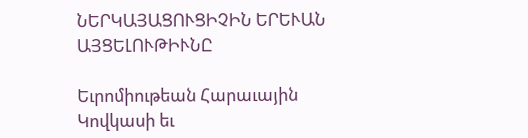ՆԵՐԿԱՅԱՑՈՒՑԻՉԻՆ ԵՐԵՒԱՆ ԱՅՑԵԼՈՒԹԻՒՆԸ

Եւրոմիութեան Հարաւային Կովկասի եւ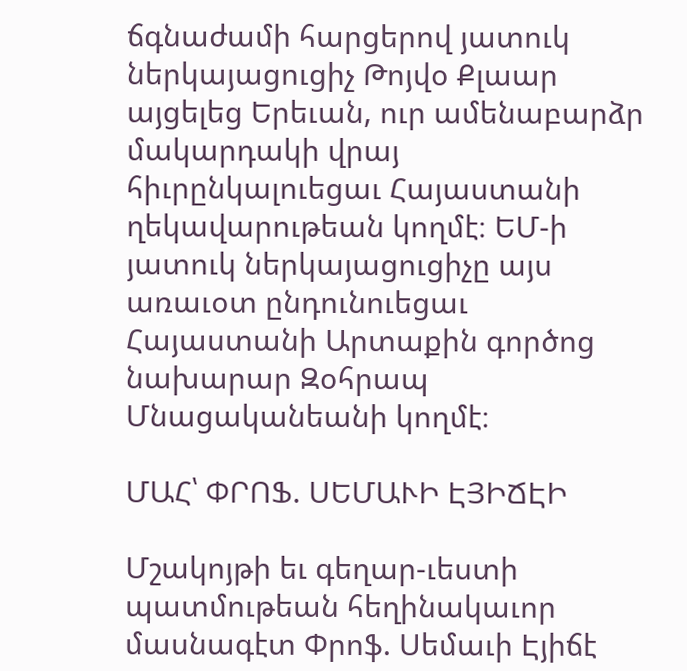ճգնաժամի հարցերով յատուկ ներկայացուցիչ Թոյվօ Քլաար այցելեց Երեւան, ուր ամենաբարձր մակարդակի վրայ հիւրընկալուեցաւ Հայաստանի ղեկավարութեան կողմէ։ ԵՄ-ի յատուկ ներկայացուցիչը այս առաւօտ ընդունուեցաւ Հայաստանի Արտաքին գործոց նախարար Զօհրապ Մնացականեանի կողմէ։

ՄԱՀ՝ ՓՐՈՖ. ՍԵՄԱՒԻ ԷՅԻՃԷԻ

Մշակոյթի եւ գեղար-ւեստի պատմութեան հեղինակաւոր մասնագէտ Փրոֆ. Սեմաւի Էյիճէ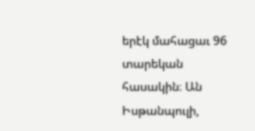երէկ մահացաւ 96 տարեկան հասակին։ Ան Իսթանպուլի,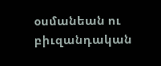օսմանեան ու բիւզանդական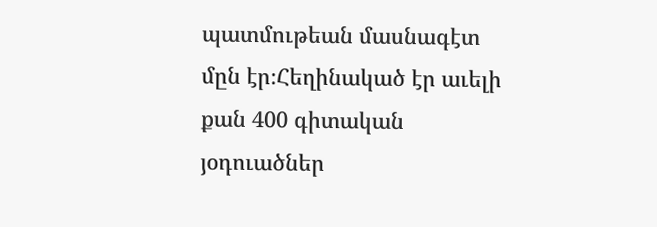պատմութեան մասնագէտ մըն էր։Հեղինակած էր աւելի քան 400 գիտական յօդուածներ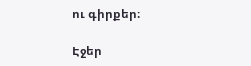ու գիրքեր։

Էջեր